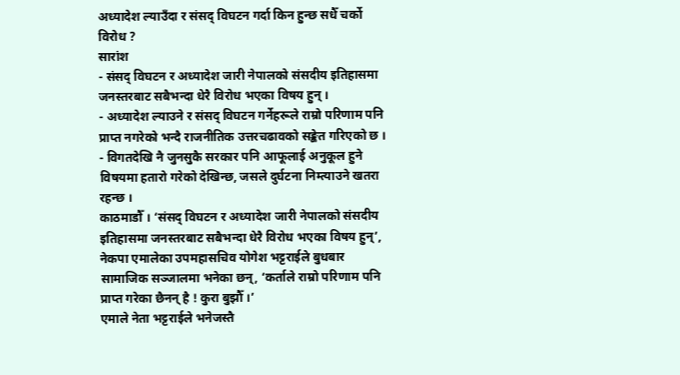अध्यादेश ल्याउँदा र संसद् विघटन गर्दा किन हुन्छ सधैँ चर्को विरोध ?
सारांश
- संसद् विघटन र अध्यादेश जारी नेपालको संसदीय इतिहासमा जनस्तरबाट सबैभन्दा धेरै विरोध भएका विषय हुन् ।
- अध्यादेश ल्याउने र संसद् विघटन गर्नेहरूले राम्रो परिणाम पनि प्राप्त नगरेको भन्दै राजनीतिक उत्तरचढावको सङ्केत गरिएको छ ।
- विगतदेखि नै जुनसुकै सरकार पनि आफूलाई अनुकूल हुने विषयमा हतारो गरेको देखिन्छ, जसले दुर्घटना निम्त्याउने खतरा रहन्छ ।
काठमाडौँ । ‘संसद् विघटन र अध्यादेश जारी नेपालको संसदीय इतिहासमा जनस्तरबाट सबैभन्दा धेरै विरोध भएका विषय हुन्’, नेकपा एमालेका उपमहासचिव योगेश भट्टराईले बुधबार सामाजिक सञ्जालमा भनेका छन्, ‘कर्ताले राम्रो परिणाम पनि प्राप्त गरेका छैनन् है ! कुरा बुझौँ ।’
एमाले नेता भट्टराईले भनेजस्तै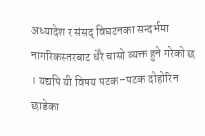अध्यादेश र संसद् विघटनका सन्दर्भमा नागरिकस्तरबाट धेरै चासो व्यक्त हुने गरेको छ । यद्यपि यी विषय पटक–पटक दोहोरिन छाडेका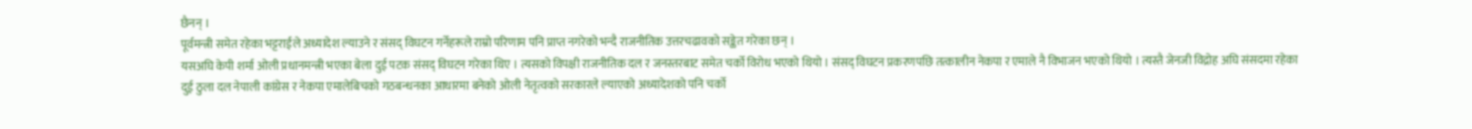छैनन् ।
पूर्वमन्त्री समेत रहेका भट्टराईले अध्यादेश ल्याउने र संसद् विघटन गर्नेहरूले राम्रो परिणाम पनि प्राप्त नगरेको भन्दै राजनीतिक उत्तरचढावको सङ्केत गरेका छन् ।
यसअघि केपी शर्मा ओली प्रधानमन्त्री भएका बेला दुई पटक संसद् विघटन गरेका थिए । त्यसको विपक्षी राजनीतिक दल र जनस्तरबाट समेत चर्को विरोध भएको थियो । संसद् विघटन प्रकरणपछि तत्कालीन नेकपा र एमाले नै विभाजन भएको थियो । त्यस्तै जेनजी विद्रोह अघि संसदमा रहेका दुई ठुला दल नेपाली कांग्रेस र नेकपा एमालेबिचको गठबन्धनका आधारमा बनेको ओली नेतृत्वको सरकारले ल्याएको अध्यादेशको पनि चर्को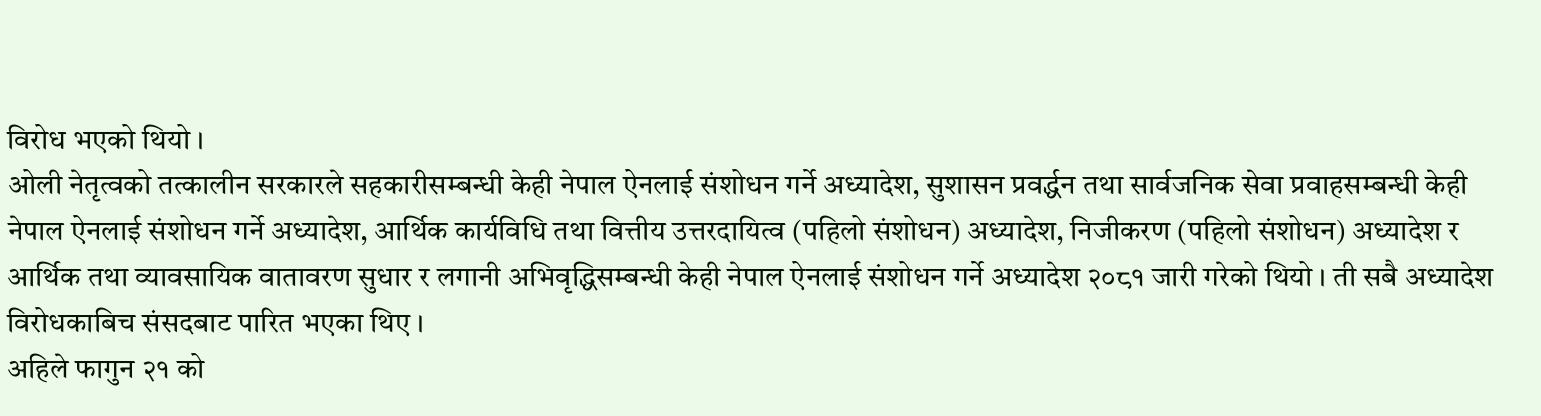विरोध भएको थियो ।
ओली नेतृत्वको तत्कालीन सरकारले सहकारीसम्बन्धी केही नेपाल ऐनलाई संशोधन गर्ने अध्यादेश, सुशासन प्रवर्द्धन तथा सार्वजनिक सेवा प्रवाहसम्बन्धी केही नेपाल ऐनलाई संशोधन गर्ने अध्यादेश, आर्थिक कार्यविधि तथा वित्तीय उत्तरदायित्व (पहिलो संशोधन) अध्यादेश, निजीकरण (पहिलो संशोधन) अध्यादेश र आर्थिक तथा व्यावसायिक वातावरण सुधार र लगानी अभिवृद्धिसम्बन्धी केही नेपाल ऐनलाई संशोधन गर्ने अध्यादेश २०८१ जारी गरेको थियो । ती सबै अध्यादेश विरोधकाबिच संसदबाट पारित भएका थिए ।
अहिले फागुन २१ को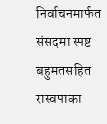निर्वाचनमार्फत संसदमा स्पष्ट बहुमतसहित रास्वपाका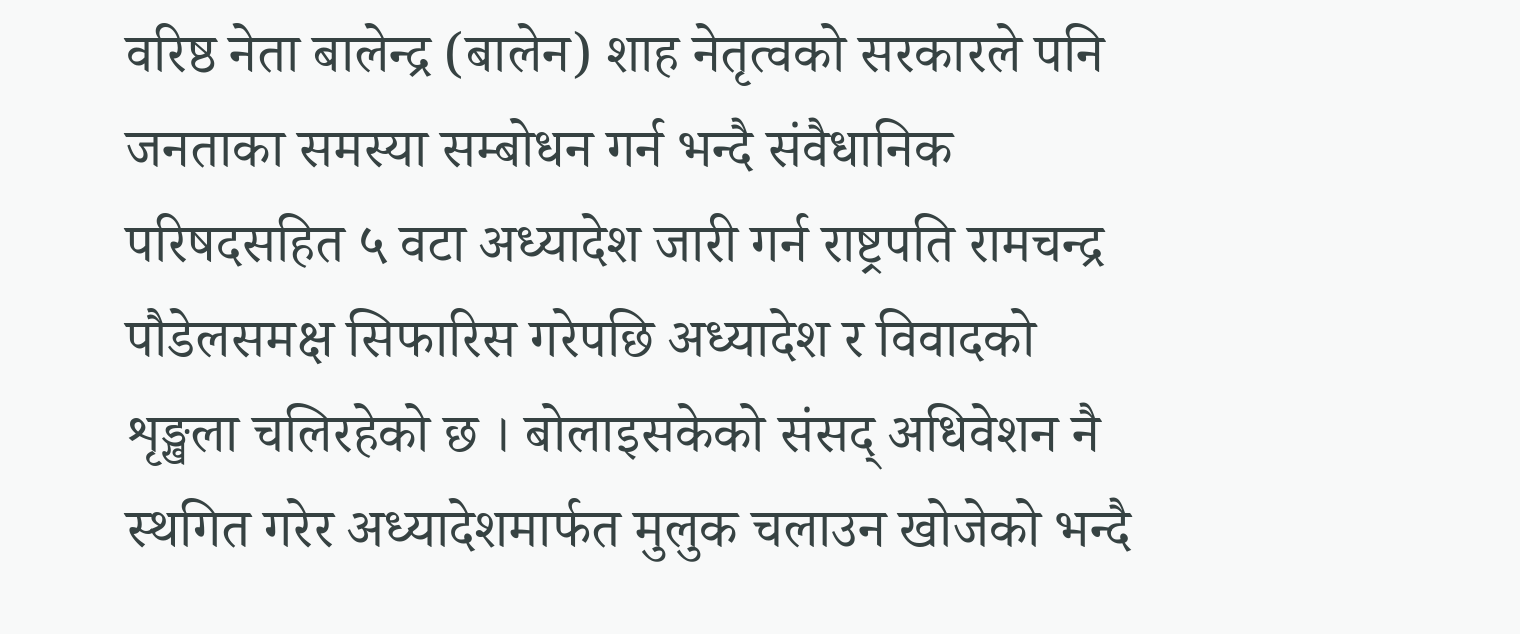वरिष्ठ नेता बालेन्द्र (बालेन) शाह नेतृत्वको सरकारले पनि जनताका समस्या सम्बोधन गर्न भन्दै संवैधानिक परिषदसहित ५ वटा अध्यादेश जारी गर्न राष्ट्रपति रामचन्द्र पौडेलसमक्ष सिफारिस गरेपछि अध्यादेश र विवादको शृङ्खला चलिरहेको छ । बोलाइसकेको संसद् अधिवेशन नै स्थगित गरेर अध्यादेशमार्फत मुलुक चलाउन खोजेको भन्दै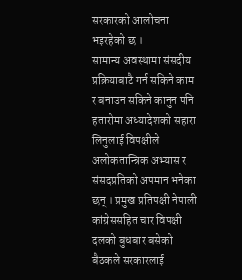सरकारको आलोचना भइरहेको छ ।
सामान्य अवस्थामा संसदीय प्रक्रियाबाटै गर्न सकिने काम र बनाउन सकिने कानुन पनि हतारोमा अध्यादेशको सहारा लिनुलाई विपक्षीले अलोकतान्त्रिक अभ्यास र संसदप्रतिको अपमान भनेका छन् । प्रमुख प्रतिपक्षी नेपाली कांग्रेससहित चार विपक्षी दलको बुधबार बसेको बैठकले सरकारलाई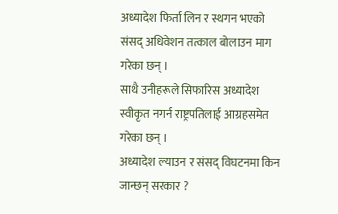अध्यादेश फिर्ता लिन र स्थगन भएको संसद् अधिवेशन तत्काल बोलाउन माग गरेका छन् ।
साथै उनीहरूले सिफारिस अध्यादेश स्वीकृत नगर्न राष्ट्रपतिलाई आग्रहसमेत गरेका छन् ।
अध्यादेश ल्याउन र संसद् विघटनमा किन जान्छन् सरकार ?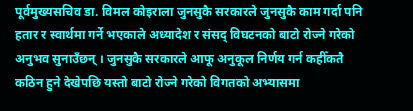पूर्वमुख्यसचिव डा. विमल कोइराला जुनसुकै सरकारले जुनसुकै काम गर्दा पनि हतार र स्वार्थमा गर्ने भएकाले अध्यादेश र संसद् विघटनको बाटो रोज्ने गरेको अनुभव सुनाउँछन् । जुनसुकै सरकारले आफू अनुकूल निर्णय गर्न कहीँकतै कठिन हुने देखेपछि यस्तो बाटो रोज्ने गरेको विगतको अभ्यासमा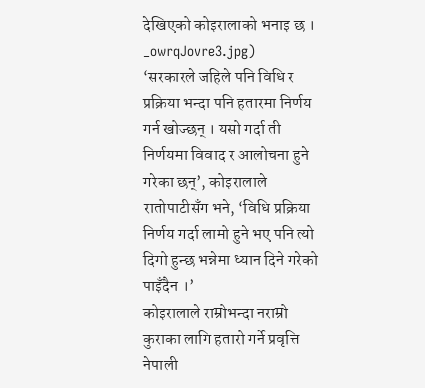देखिएको कोइरालाको भनाइ छ ।
_owrqJovre3.jpg)
‘सरकारले जहिले पनि विधि र प्रक्रिया भन्दा पनि हतारमा निर्णय गर्न खोज्छन् । यसो गर्दा ती निर्णयमा विवाद र आलोचना हुने गरेका छन्’, कोइरालाले रातोपाटीसँग भने, ‘विधि प्रक्रिया निर्णय गर्दा लामो हुने भए पनि त्यो दिगो हुन्छ भन्नेमा ध्यान दिने गरेको पाइँदैन ।’
कोइरालाले राम्रोभन्दा नराम्रो कुराका लागि हतारो गर्ने प्रवृत्ति नेपाली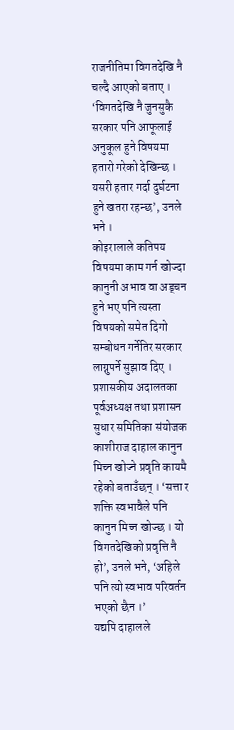राजनीतिमा विगतदेखि नै चल्दै आएको बताए । ‘विगतदेखि नै जुनसुकै सरकार पनि आफूलाई अनुकूल हुने विषयमा हतारो गरेको देखिन्छ । यसरी हतार गर्दा दुर्घटना हुने खतरा रहन्छ’, उनले भने ।
कोइरालाले कतिपय विषयमा काम गर्न खोज्दा कानुनी अभाव वा अड्चन हुने भए पनि त्यस्ता विषयको समेत दिगो सम्बोधन गर्नेतिर सरकार लाग्नुपर्ने सुझाव दिए ।
प्रशासकीय अदालतका पूर्वअध्यक्ष तथा प्रशासन सुधार समितिका संयोजक काशीराज दाहाल कानुन मिच्न खोज्ने प्रवृति कायमै रहेको बताउँछन् । ‘सत्ता र शक्ति स्वभावैले पनि कानुन मिच्न खोज्छ । यो विगतदेखिको प्रवृत्ति नै हो’, उनले भने, ‘अहिले पनि त्यो स्वभाव परिवर्तन भएको छैन ।’
यद्यपि दाहालले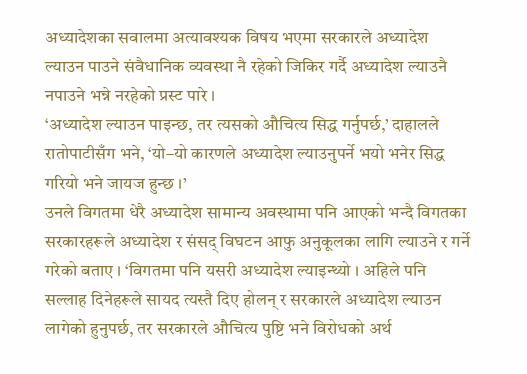अध्यादेशका सवालमा अत्यावश्यक विषय भएमा सरकारले अध्यादेश ल्याउन पाउने संवैधानिक व्यवस्था नै रहेको जिकिर गर्दै अध्यादेश ल्याउनै नपाउने भन्ने नरहेको प्रस्ट पारे ।
‘अध्यादेश ल्याउन पाइन्छ, तर त्यसको औचित्य सिद्ध गर्नुपर्छ,’ दाहालले रातोपाटीसँग भने, ‘यो–यो कारणले अध्यादेश ल्याउनुपर्ने भयो भनेर सिद्ध गरियो भने जायज हुन्छ ।’
उनले विगतमा धेरै अध्यादेश सामान्य अवस्थामा पनि आएको भन्दै विगतका सरकारहरूले अध्यादेश र संसद् विघटन आफु अनुकूलका लागि ल्याउने र गर्ने गरेको बताए । ‘विगतमा पनि यसरी अध्यादेश ल्याइन्थ्यो । अहिले पनि सल्लाह दिनेहरूले सायद त्यस्तै दिए होलन् र सरकारले अध्यादेश ल्याउन लागेको हुनुपर्छ, तर सरकारले औचित्य पुष्टि भने विरोधको अर्थ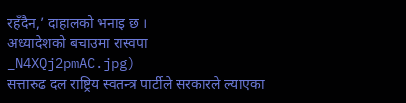रहँदैन,’ दाहालको भनाइ छ ।
अध्यादेशको बचाउमा रास्वपा
_N4XQj2pmAC.jpg)
सत्तारुढ दल राष्ट्रिय स्वतन्त्र पार्टीले सरकारले ल्याएका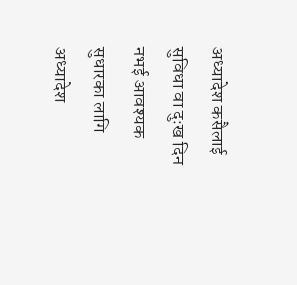अध्यादेश कसैलाई सुविधा वा दुःख दिन नभई आवश्यक सुधारका लागि अध्यादेश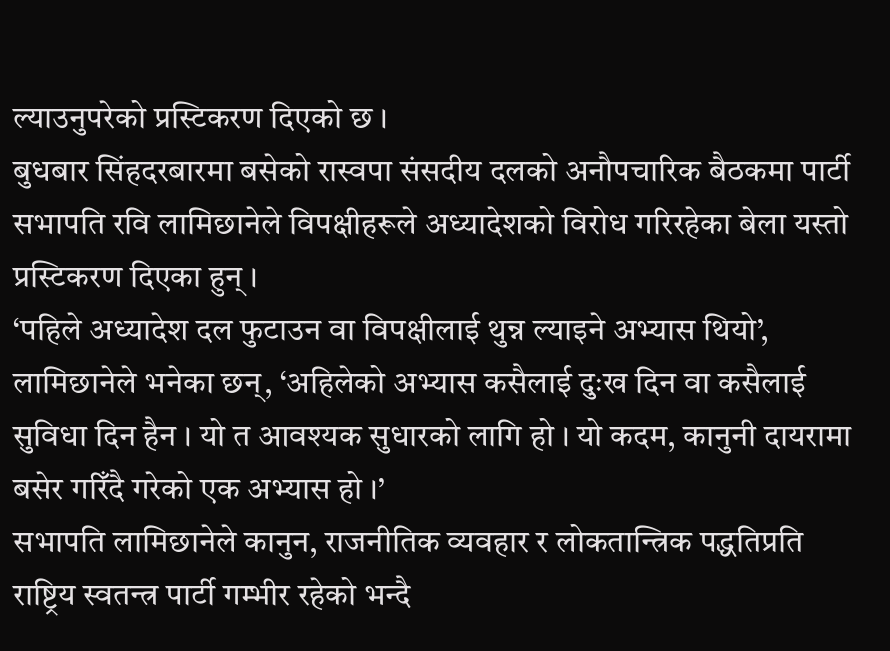ल्याउनुपरेको प्रस्टिकरण दिएको छ ।
बुधबार सिंहदरबारमा बसेको रास्वपा संसदीय दलको अनौपचारिक बैठकमा पार्टी सभापति रवि लामिछानेले विपक्षीहरूले अध्यादेशको विरोध गरिरहेका बेला यस्तो प्रस्टिकरण दिएका हुन् ।
‘पहिले अध्यादेश दल फुटाउन वा विपक्षीलाई थुन्न ल्याइने अभ्यास थियो’, लामिछानेले भनेका छन्, ‘अहिलेको अभ्यास कसैलाई दुःख दिन वा कसैलाई सुविधा दिन हैन । यो त आवश्यक सुधारको लागि हो । यो कदम, कानुनी दायरामा बसेर गरिँदै गरेको एक अभ्यास हो ।’
सभापति लामिछानेले कानुन, राजनीतिक व्यवहार र लोकतान्त्रिक पद्धतिप्रति राष्ट्रिय स्वतन्त्र पार्टी गम्भीर रहेको भन्दै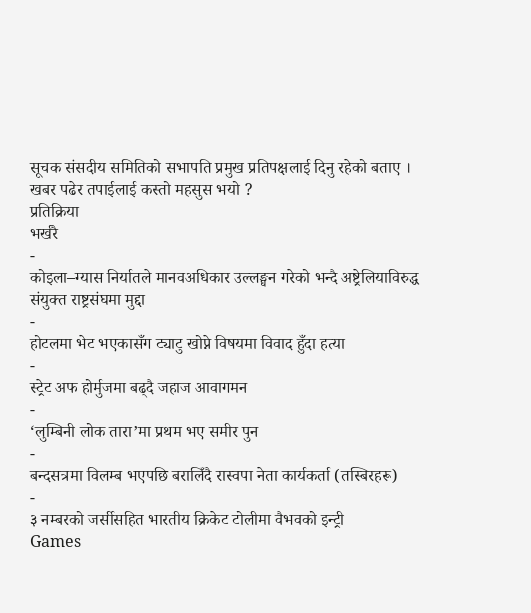सूचक संसदीय समितिको सभापति प्रमुख प्रतिपक्षलाई दिनु रहेको बताए ।
खबर पढेर तपाईलाई कस्तो महसुस भयो ?
प्रतिक्रिया
भर्खरै
-
कोइला–ग्यास निर्यातले मानवअधिकार उल्लङ्घन गरेको भन्दै अष्ट्रेलियाविरुद्ध संयुक्त राष्ट्रसंघमा मुद्दा
-
होटलमा भेट भएकासँग ट्याटु खोप्ने विषयमा विवाद हुँदा हत्या
-
स्ट्रेट अफ होर्मुजमा बढ्दै जहाज आवागमन
-
‘लुम्बिनी लोक तारा’मा प्रथम भए समीर पुन
-
बन्दसत्रमा विलम्ब भएपछि बरालिँदै रास्वपा नेता कार्यकर्ता (तस्बिरहरू)
-
३ नम्बरको जर्सीसहित भारतीय क्रिकेट टोलीमा वैभवको इन्ट्री
Games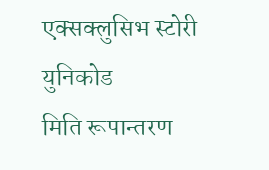एक्सक्लुसिभ स्टोरी
युनिकोड
मिति रूपान्तरण